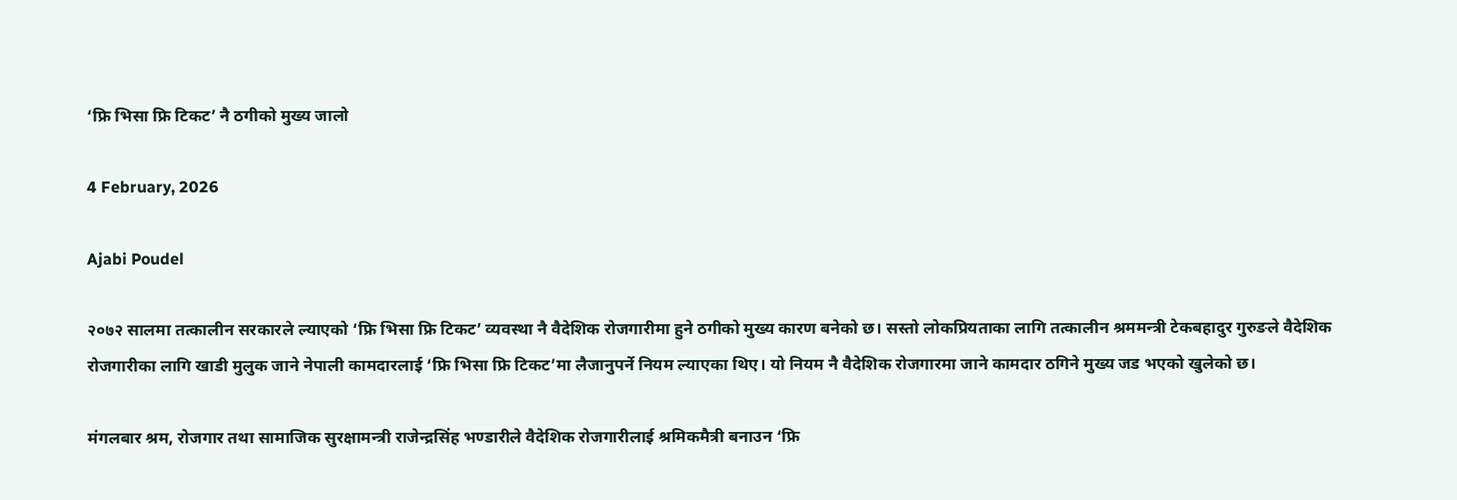‘फ्रि भिसा फ्रि टिकट’ नै ठगीको मुख्य जालो

4 February, 2026

Ajabi Poudel

२०७२ सालमा तत्कालीन सरकारले ल्याएको ‘फ्रि भिसा फ्रि टिकट’ व्यवस्था नै वैदेशिक रोजगारीमा हुने ठगीको मुख्य कारण बनेको छ। सस्तो लोकप्रियताका लागि तत्कालीन श्रममन्त्री टेकबहादुर गुरुङले वैदेशिक रोजगारीका लागि खाडी मुलुक जाने नेपाली कामदारलाई ‘फ्रि भिसा फ्रि टिकट’मा लैजानुपर्ने नियम ल्याएका थिए। यो नियम नै वैदेशिक रोजगारमा जाने कामदार ठगिने मुख्य जड भएको खुलेको छ।

मंगलबार श्रम, रोजगार तथा सामाजिक सुरक्षामन्त्री राजेन्द्रसिंह भण्डारीले वैदेशिक रोजगारीलाई श्रमिकमैत्री बनाउन ‘फ्रि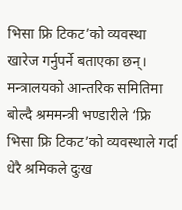भिसा फ्रि टिकट’को व्यवस्था खारेज गर्नुपर्ने बताएका छन्। मन्त्रालयको आन्तरिक समितिमा बोल्दै श्रममन्त्री भण्डारीले ‘फ्रि भिसा फ्रि टिकट’को व्यवस्थाले गर्दा धेरै श्रमिकले दुःख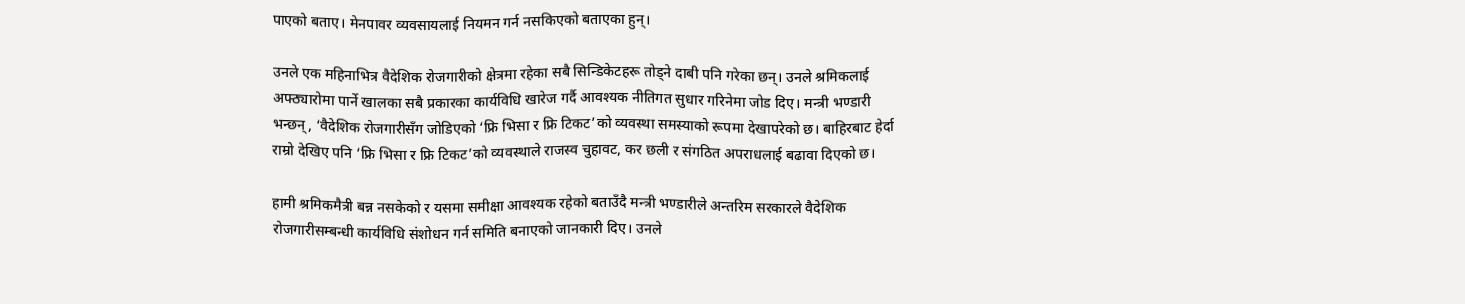पाएको बताए। मेनपावर व्यवसायलाई नियमन गर्न नसकिएको बताएका हुन्।

उनले एक महिनाभित्र वैदेशिक रोजगारीको क्षेत्रमा रहेका सबै सिन्डिकेटहरू तोड्ने दाबी पनि गरेका छन्। उनले श्रमिकलाई अफ्ठ्यारोमा पार्ने खालका सबै प्रकारका कार्यविधि खारेज गर्दै आवश्यक नीतिगत सुधार गरिनेमा जोड दिए। मन्त्री भण्डारी भन्छन्, ‘वैदेशिक रोजगारीसँग जोडिएको ‘फ्रि भिसा र फ्रि टिकट’को व्यवस्था समस्याको रूपमा देखापरेको छ। बाहिरबाट हेर्दा राम्रो देखिए पनि ‘फ्रि भिसा र फ्रि टिकट’को व्यवस्थाले राजस्व चुहावट, कर छली र संगठित अपराधलाई बढावा दिएको छ।

हामी श्रमिकमैत्री बन्न नसकेको र यसमा समीक्षा आवश्यक रहेको बताउँदै मन्त्री भण्डारीले अन्तरिम सरकारले वैदेशिक रोजगारीसम्बन्धी कार्यविधि संशोधन गर्न समिति बनाएको जानकारी दिए। उनले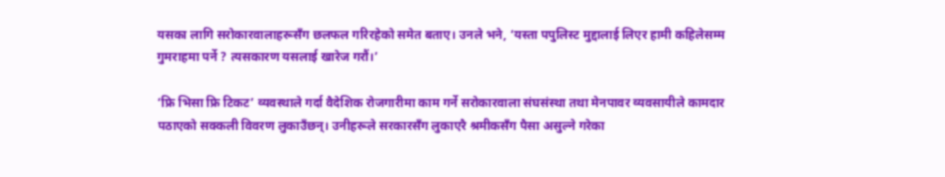यसका लागि सरोकारवालाहरूसँग छलफल गरिरहेको समेत बताए। उनले भने, ‘यस्ता पपुलिस्ट मुद्दालाई लिएर हामी कहिलेसम्म गुमराहमा पर्ने ? त्यसकारण यसलाई खारेज गरौं।’

‘फ्रि भिसा फ्रि टिकट’ व्यवस्थाले गर्दा वैदेशिक रोजगारीमा काम गर्ने सरोकारवाला संघसंस्था तथा मेनपावर व्यवसायीले कामदार पठाएको सक्कली विवरण लुकाउँछन्। उनीहरूले सरकारसँग लुकाएरै श्रमीकसँग पैसा असुल्ने गरेका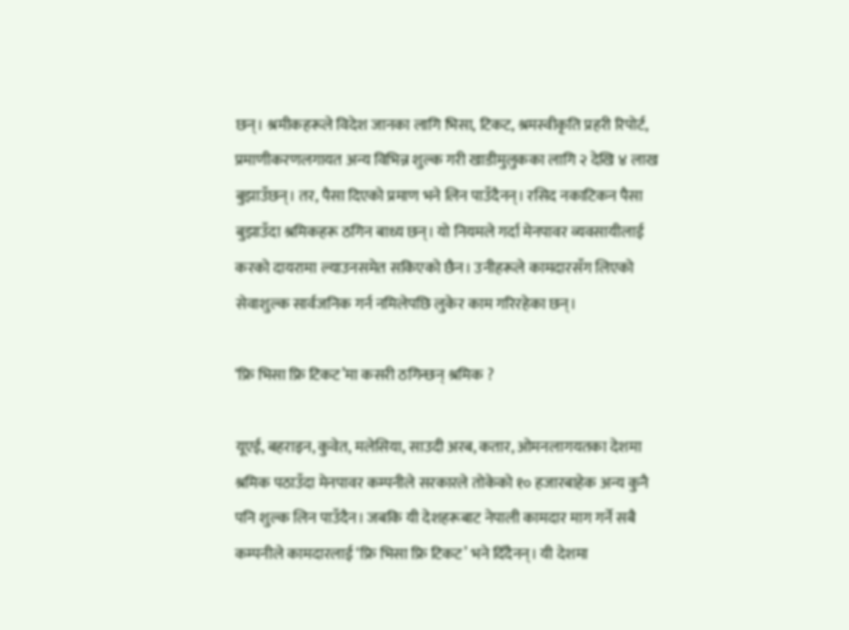छन्। श्रमीकहरूले विदेश जानका लागि भिसा, टिकट, श्रमस्वीकृति प्रहरी रिपोर्ट, प्रमाणीकरणलगायत अन्य विभिन्न शुल्क गरी खाडीमुलुकका लागि २ देखि ४ लाख बुझाउँछन्। तर, पैसा दिएको प्रमाण भने लिन पाउँदैनन्। रसिद नकाटिकन पैसा बुझाउँदा श्रमिकहरू ठगिन बाध्य छन्। यो नियमले गर्दा मेनपावर व्यवसायीलाई करको दायरामा ल्याउनसमेत सकिएको छैन। उनीहरूले कामदारसँग लिएको सेवाशुल्क सार्वजनिक गर्न नमिलेपछि लुकेर काम गरिरहेका छन्।

‘फ्रि भिसा फ्रि टिकट’मा कसरी ठगिन्छन् श्रमिक ?

यूएई, बहराइन, कुवेत, मलेसिया, साउदी अरब, कतार, ओमनलागयतका देशमा श्रमिक पठाउँदा मेनपावर कम्पनीले सरकारले तोकेको १० हजारबाहेक अन्य कुनै पनि शुल्क लिन पाउँदैन। जबकि यी देशहरूबाट नेपाली कामदार माग गर्ने सबै कम्पनीले कामदारलाई ‘फ्रि भिसा फ्रि टिकट’ भने दिँदैनन्। यी देशमा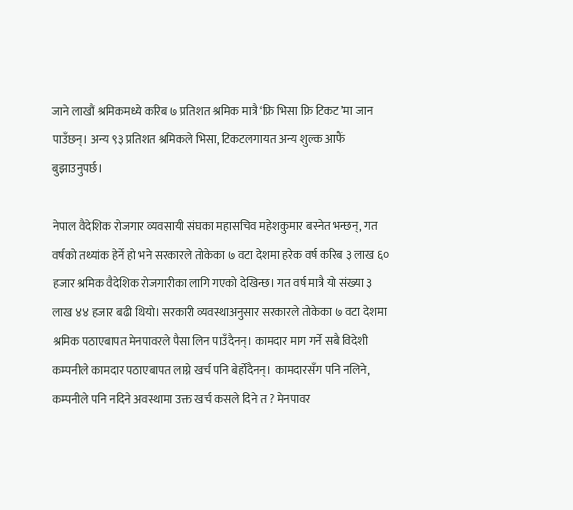जाने लाखौं श्रमिकमध्ये करिब ७ प्रतिशत श्रमिक मात्रै ‘फ्रि भिसा फ्रि टिकट’मा जान पाउँछन्। अन्य ९३ प्रतिशत श्रमिकले भिसा, टिकटलगायत अन्य शुल्क आफैं बुझाउनुपर्छ।

नेपाल वैदेशिक रोजगार व्यवसायी संघका महासचिव महेशकुमार बस्नेत भन्छन्, गत वर्षको तथ्यांक हेर्ने हो भने सरकारले तोकेका ७ वटा देशमा हरेक वर्ष करिब ३ लाख ६० हजार श्रमिक वैदेशिक रोजगारीका लागि गएको देखिन्छ। गत वर्ष मात्रै यो संख्या ३ लाख ४४ हजार बढी थियो। सरकारी व्यवस्थाअनुसार सरकारले तोकेका ७ वटा देशमा श्रमिक पठाएबापत मेनपावरले पैसा लिन पाउँदैनन्। कामदार माग गर्ने सबै विदेशी कम्पनीले कामदार पठाएबापत लाग्ने खर्च पनि बेर्होदैनन्। कामदारसँग पनि नलिने, कम्पनीले पनि नदिने अवस्थामा उक्त खर्च कसले दिने त ? मेनपावर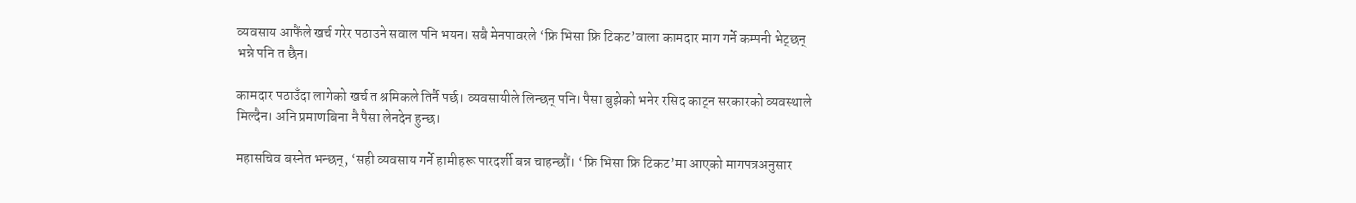व्यवसाय आफैंले खर्च गरेर पठाउने सवाल पनि भयन। सबै मेनपावरले ‘फ्रि भिसा फ्रि टिकट’वाला कामदार माग गर्ने कम्पनी भेट्छन् भन्ने पनि त छैन।

कामदार पठाउँदा लागेको खर्च त श्रमिकले तिर्नै पर्छ। व्यवसायीले लिन्छन् पनि। पैसा बुझेको भनेर रसिद काट्न सरकारको व्यवस्थाले मिल्दैन। अनि प्रमाणबिना नै पैसा लेनदेन हुन्छ।

महासचिव बस्नेत भन्छन्, ‘सही व्यवसाय गर्ने हामीहरू पारदर्शी बन्न चाहन्छौं। ‘फ्रि भिसा फ्रि टिकट’मा आएको मागपत्रअनुसार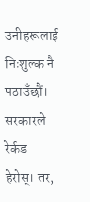उनीहरूलाई निःशुल्क नै पठाउँछौं। सरकारले रेर्कड हेरोस्। तर,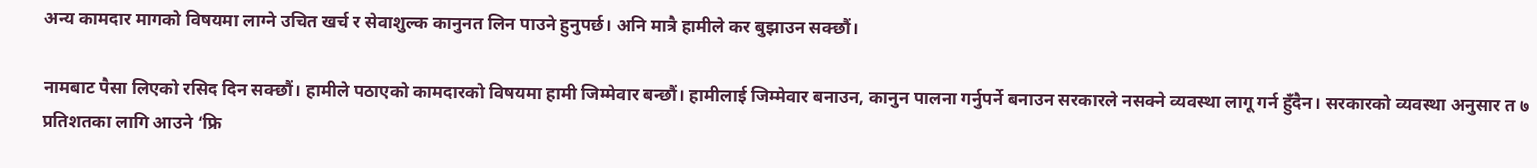अन्य कामदार मागको विषयमा लाग्ने उचित खर्च र सेवाशुल्क कानुनत लिन पाउने हुनुपर्छ। अनि मात्रै हामीले कर बुझाउन सक्छौं।

नामबाट पैसा लिएको रसिद दिन सक्छौं। हामीले पठाएको कामदारको विषयमा हामी जिम्मेवार बन्छौं। हामीलाई जिम्मेवार बनाउन, कानुन पालना गर्नुपर्ने बनाउन सरकारले नसक्ने व्यवस्था लागू गर्न हुँदैन। सरकारको व्यवस्था अनुसार त ७ प्रतिशतका लागि आउने ‘फ्रि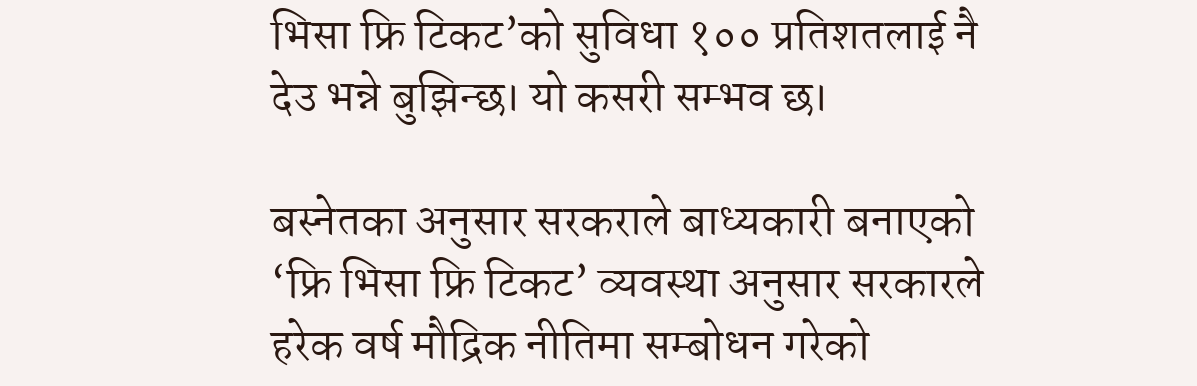भिसा फ्रि टिकट’को सुविधा १०० प्रतिशतलाई नै देउ भन्ने बुझिन्छ। यो कसरी सम्भव छ।

बस्नेतका अनुसार सरकराले बाध्यकारी बनाएको ‘फ्रि भिसा फ्रि टिकट’ व्यवस्था अनुसार सरकारले हरेक वर्ष मौद्रिक नीतिमा सम्बोधन गरेको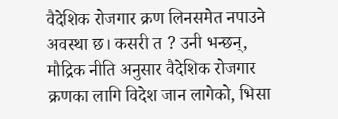वैदेशिक रोजगार क्रण लिनसमेत नपाउने अवस्था छ। कसरी त ? उनी भन्छन्, मौद्रिक नीति अनुसार वैदेशिक रोजगार क्रणका लागि विदेश जान लागेको, भिसा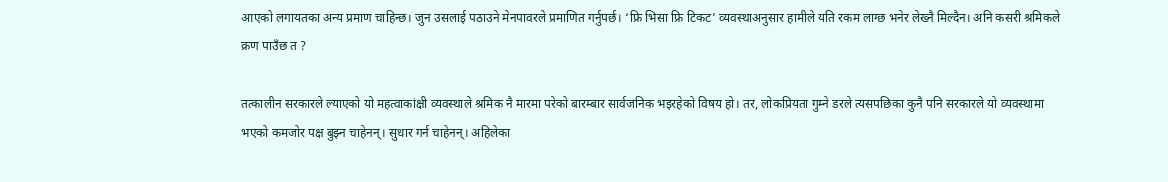आएको लगायतका अन्य प्रमाण चाहिन्छ। जुन उसलाई पठाउने मेनपावरले प्रमाणित गर्नुपर्छ। ‘फ्रि भिसा फ्रि टिकट’ व्यवस्थाअनुसार हामीले यति रकम लाग्छ भनेर लेख्नै मिल्दैन। अनि कसरी श्रमिकले क्रण पाउँछ त ?

तत्कालीन सरकारले ल्याएको यो महत्वाकांक्षी व्यवस्थाले श्रमिक नै मारमा परेको बारम्बार सार्वजनिक भइरहेको विषय हो। तर, लोकप्रियता गुम्ने डरले त्यसपछिका कुनै पनि सरकारले यो व्यवस्थामा भएको कमजोर पक्ष बुझ्न चाहेनन्। सुधार गर्न चाहेनन्। अहिलेका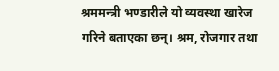श्रममन्त्री भण्डारीले यो व्यवस्था खारेज गरिने बताएका छन्। श्रम, रोजगार तथा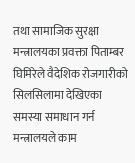तथा सामाजिक सुरक्षा मन्त्रालयका प्रवक्ता पिताम्बर घिमिरेले वैदेशिक रोजगारीको सिलसिलामा देखिएका समस्या समाधान गर्न मन्त्रालयले काम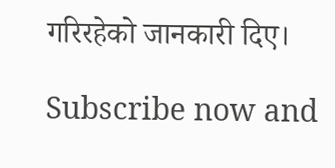गरिरहेको जानकारी दिए।

Subscribe now and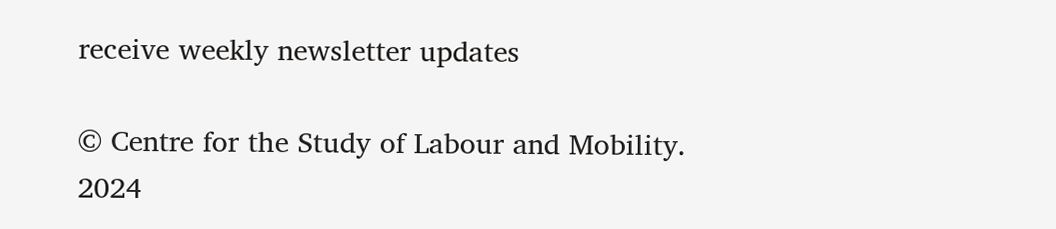receive weekly newsletter updates

© Centre for the Study of Labour and Mobility. 2024